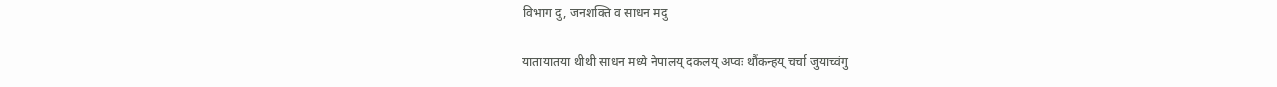विभाग दु, जनशक्ति व साधन मदु

यातायातया थीथी साधन मध्ये नेपालय् दकलय् अप्वः थौंकन्हय् चर्चा जुयाच्वंगु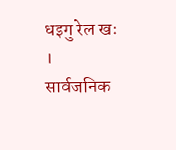धइगु रेल खः । सार्वजनिक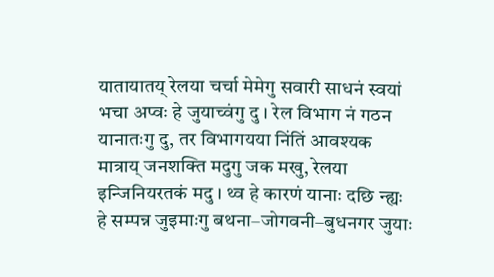यातायातय् रेलया चर्चा मेमेगु सवारी साधनं स्वयां भचा अप्वः हे जुयाच्वंगु दु । रेल विभाग नं गठन यानातःगु दु, तर विभागयया निंतिं आवश्यक मात्राय् जनशक्ति मदुगु जक मखु, रेलया इन्जिनियरतकं मदु । थ्व हे कारणं यानाः दछि न्ह्यः हे सम्पन्न जुइमाःगु बथना–जोगवनी–बुधनगर जुयाः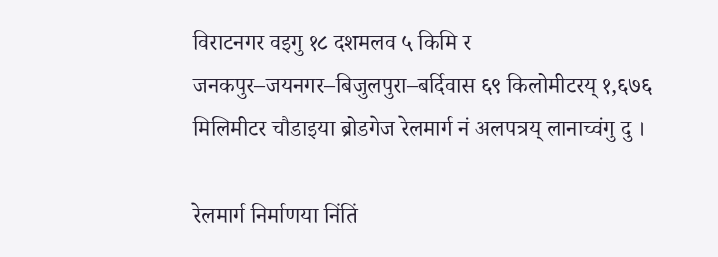विराटनगर वइगु १८ दशमलव ५ किमि र जनकपुर–जयनगर–बिजुलपुरा–बर्दिवास ६९ किलोमीटरय् १,६७६ मिलिमीटर चौडाइया ब्रोडगेज रेलमार्ग नं अलपत्रय् लानाच्वंगु दु ।

रेलमार्ग निर्माणया निंतिं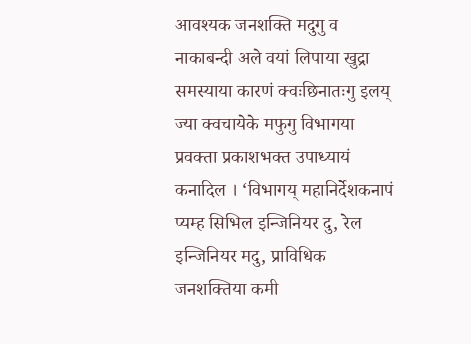आवश्यक जनशक्ति मदुगु व नाकाबन्दी अले वयां लिपाया खुद्रा समस्याया कारणं क्वःछिनातःगु इलय् ज्या क्वचायेके मफुगु विभागया प्रवक्ता प्रकाशभक्त उपाध्यायं कनादिल । ‘विभागय् महानिर्देशकनापं प्यम्ह सिभिल इन्जिनियर दु, रेल इन्जिनियर मदु, प्राविधिक जनशक्तिया कमी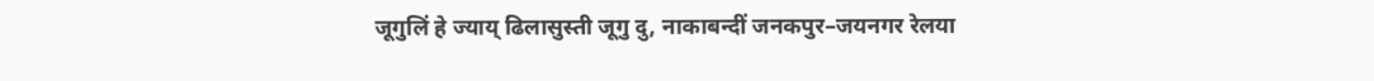जूगुलिं हे ज्याय् ढिलासुस्ती जूगु दु, नाकाबन्दीं जनकपुर–जयनगर रेलया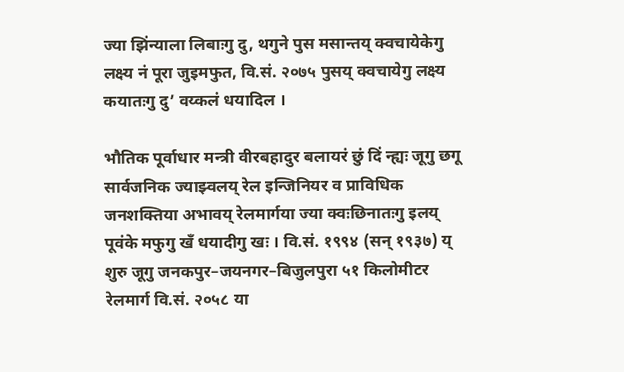ज्या झिंन्याला लिबाःगु दु, थगुने पुस मसान्तय् क्वचायेकेगु लक्ष्य नं पूरा जुइमफुत, वि.सं. २०७५ पुसय् क्वचायेगु लक्ष्य कयातःगु दु’ वय्कलं धयादिल ।

भौतिक पूर्वाधार मन्त्री वीरबहादुर बलायरं छुं दिं न्ह्यः जूगु छगू सार्वजनिक ज्याझ्वलय् रेल इन्जिनियर व प्राविधिक जनशक्तिया अभावय् रेलमार्गया ज्या क्वःछिनातःगु इलय् पूवंके मफुगु खँ धयादीगु खः । वि.सं. १९९४ (सन् १९३७) य् शुरु जूगु जनकपुर–जयनगर–बिजुलपुरा ५१ किलोमीटर रेलमार्ग वि.सं. २०५८ या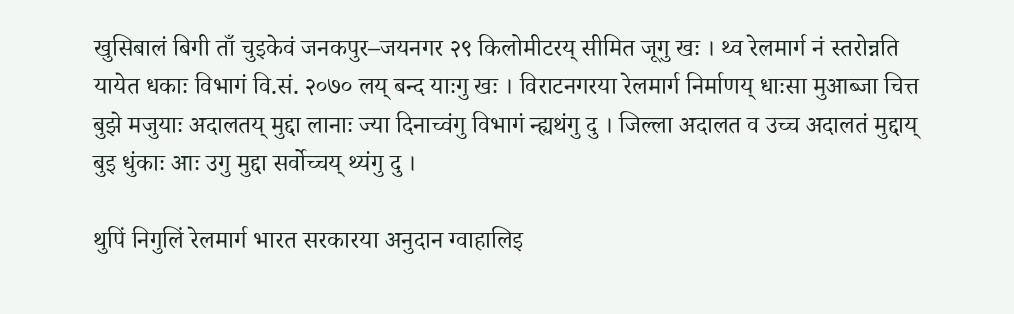खुसिबालं बिगी ताँ चुइकेवं जनकपुर–जयनगर २९ किलोमीटरय् सीमित जूगु खः । थ्व रेलमार्ग नं स्तरोन्नति यायेत धकाः विभागं वि.सं. २०७० लय् बन्द याःगु खः । विराटनगरया रेलमार्ग निर्माणय् धाःसा मुआब्जा चित्त बुझे मजुयाः अदालतय् मुद्दा लानाः ज्या दिनाच्वंगु विभागं न्ह्यथंगु दु । जिल्ला अदालत व उच्च अदालतं मुद्दाय् बुइ धुंकाः आः उगु मुद्दा सर्वोच्चय् थ्यंगु दु ।

थुपिं निगुलिं रेलमार्ग भारत सरकारया अनुदान ग्वाहालिइ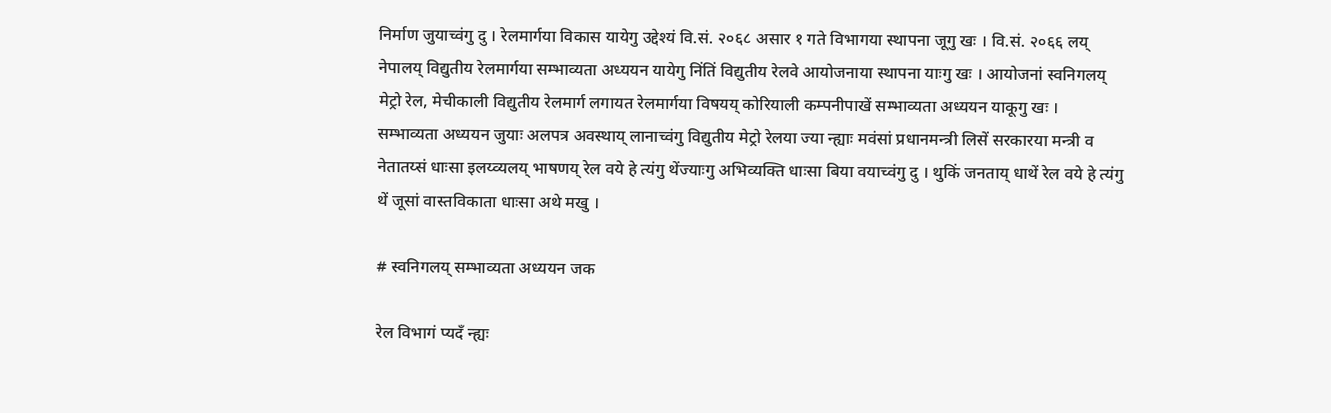निर्माण जुयाच्वंगु दु । रेलमार्गया विकास यायेगु उद्देश्यं वि.सं. २०६८ असार १ गते विभागया स्थापना जूगु खः । वि.सं. २०६६ लय् नेपालय् विद्युतीय रेलमार्गया सम्भाव्यता अध्ययन यायेगु निंतिं विद्युतीय रेलवे आयोजनाया स्थापना याःगु खः । आयोजनां स्वनिगलय् मेट्रो रेल, मेचीकाली विद्युतीय रेलमार्ग लगायत रेलमार्गया विषयय् कोरियाली कम्पनीपाखें सम्भाव्यता अध्ययन याकूगु खः ।
सम्भाव्यता अध्ययन जुयाः अलपत्र अवस्थाय् लानाच्वंगु विद्युतीय मेट्रो रेलया ज्या न्ह्याः मवंसां प्रधानमन्त्री लिसें सरकारया मन्त्री व नेतातय्सं धाःसा इलय्व्यलय् भाषणय् रेल वये हे त्यंगु थेंज्याःगु अभिव्यक्ति धाःसा बिया वयाच्वंगु दु । थुकिं जनताय् धाथें रेल वये हे त्यंगु थें जूसां वास्तविकाता धाःसा अथे मखु ।

# स्वनिगलय् सम्भाव्यता अध्ययन जक

रेल विभागं प्यदँ न्ह्यः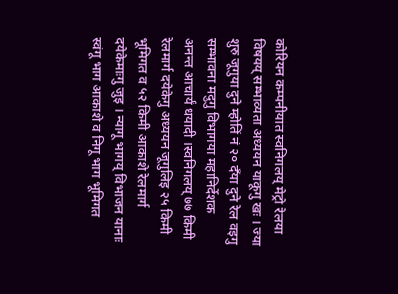कोरियन कम्पनीयात स्वनिगलय् मेट्रो रेलया विषयय् सम्भाव्यता अध्ययन याकूगु खः । ज्या शुरु जूगुया दुने म्होतिं नं २० दँया दुने रेल वइगु सम्भावना मदुगु विभागया महानिर्देशक अनन्त आचार्यं धयादी ।स्वनिगलय् ७७ किमी रेलमार्ग दयेकेगु अध्ययन जूगुलिइ २५ किमी भूमिगत व ५२ किमी आकाशे रेलमार्ग दयेकेमाःगु जुइ । न्यागू भागय् विभाजन यानाः स्वंगू भाग आकाशे व निगू भाग भूमिगत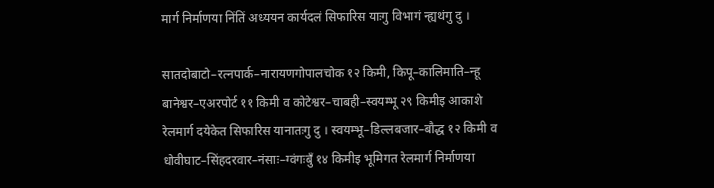मार्ग निर्माणया निंतिं अध्ययन कार्यदलं सिफारिस याःगु विभागं न्ह्यथंगु दु ।

सातदोबाटो–रत्नपार्क–नारायणगोपालचोक १२ किमी, किपू–कालिमाति–न्हू बानेश्वर–एअरपोर्ट ११ किमी व कोटेश्वर–चाबही–स्वयम्भू २९ किमीइ आकाशे रेलमार्ग दयेकेत सिफारिस यानातःगु दु । स्वयम्भू–डिल्लबजार–बौद्ध १२ किमी व धोवीघाट–सिंहदरवार–नंसाः–ग्वंगःबुँ १४ किमीइ भूमिगत रेलमार्ग निर्माणया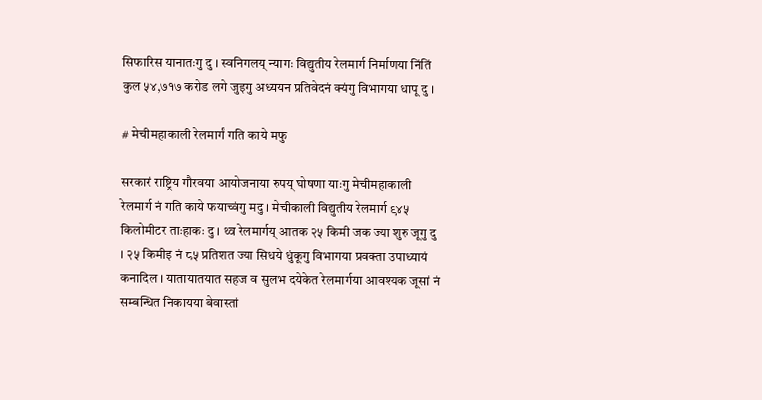सिफारिस यानातःगु दु । स्वनिगलय् न्यागः विद्युतीय रेलमार्ग निर्माणया निंतिं कुल ५४,७१७ करोड लगे जुइगु अध्ययन प्रतिवेदनं क्यंगु विभागया धापू दु ।

# मेचीमहाकाली रेलमार्गं गति काये मफु

सरकारं राष्ट्रिय गौरवया आयोजनाया रुपय् घोषणा याःगु मेचीमहाकाली रेलमार्ग नं गति काये फयाच्वंगु मदु । मेचीकाली विद्युतीय रेलमार्ग ९४५ किलोमीटर ताःहाकः दु । थ्व रेलमार्गय् आतक २५ किमी जक ज्या शुरु जूगु दु । २५ किमीइ नं ८५ प्रतिशत ज्या सिधये धुंकूगु विभागया प्रवक्ता उपाध्यायं कनादिल । यातायातयात सहज व सुलभ दयेकेत रेलमार्गया आवश्यक जूसां नं सम्बन्धित निकायया बेवास्तां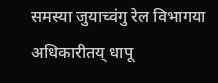समस्या जुयाच्वंगु रेल विभागया अधिकारीतय् धापू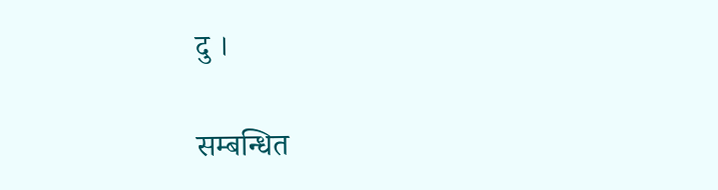दु ।

सम्बन्धित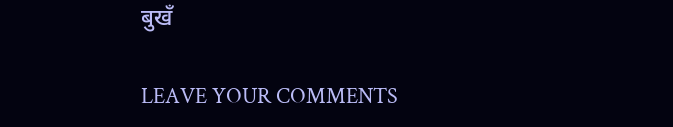बुखँ

LEAVE YOUR COMMENTS